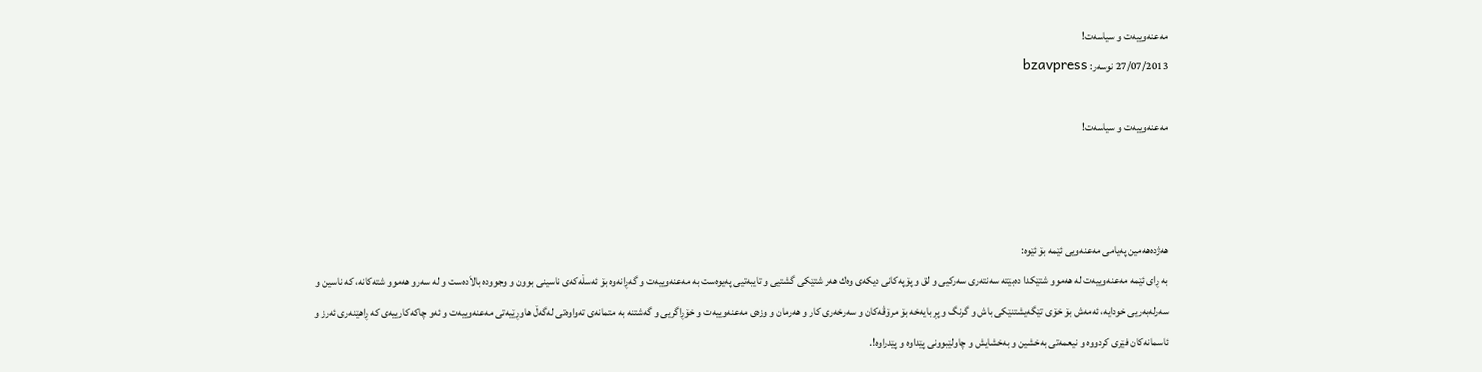مه‌عنه‌وییه‌ت و سیاسه‌ت!
27/07/2013 نوسەر: bzavpress

مه‌عنه‌وییه‌ت و سیاسه‌ت!



هه‌ژده‌هه‌مین په‌یامی‌ مه‌عنه‌ویی ئێمه‌ بۆ ئێوه‌:
به‌ ڕای‌ ئێمه‌ مه‌عنه‌وییه‌ت له‌ هه‌موو شتێكدا ده‌بێته‌ سه‌نته‌ری‌ سه‌ركیی‌ و لق و پۆپه‌كانی‌ دیكه‌ی‌ وه‌ك هه‌ر شتێكی‌ گشتیی‌ و تایبه‌تیی‌ په‌یوه‌ست به‌ مه‌عنه‌وییه‌ت و گه‌ڕانه‌وه‌ بۆ ئه‌سڵه‌كه‌ی‌ ناسینی‌ بوون و وجووده‌ بالاَده‌ست و له‌ سه‌رو هه‌موو شته‌كانه‌، كه‌ ناسین و سه‌رله‌به‌ریی‌ خودایه‌، ئه‌مه‌ش بۆ خۆی‌ تێگه‌یشتنێكی‌ باش و گرنگ و پڕ بایه‌خه‌ بۆ مرۆڤه‌كان و سه‌رخه‌ری‌ كار و هه‌رمان و وزه‌ی‌ مه‌عنه‌وییه‌ت و خۆڕاگریی و گه‌شتنه‌ به‌ متمانه‌ی‌ ته‌واوه‌تی‌ له‌گه‌ڵ هاوڕێیه‌تی‌ مه‌عنه‌وییه‌ت و ئه‌و چاكه‌كارییه‌ی‌ كه‌ ڕاهێنه‌ری‌ ئه‌رز و ئاسمانه‌كان فێری‌ كردووه‌ و نیعمه‌تی‌ به‌خشین و به‌خشایش و چاولێبوونی‌ پێداوه‌ و پێدراوه‌!.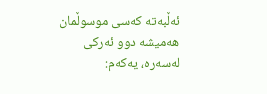ئه‌ڵبه‌ته‌ كه‌سی‌ موسوڵمان هه‌میشه‌ دوو ئه‌ركی‌ له‌سه‌ره‌، یه‌كه‌م: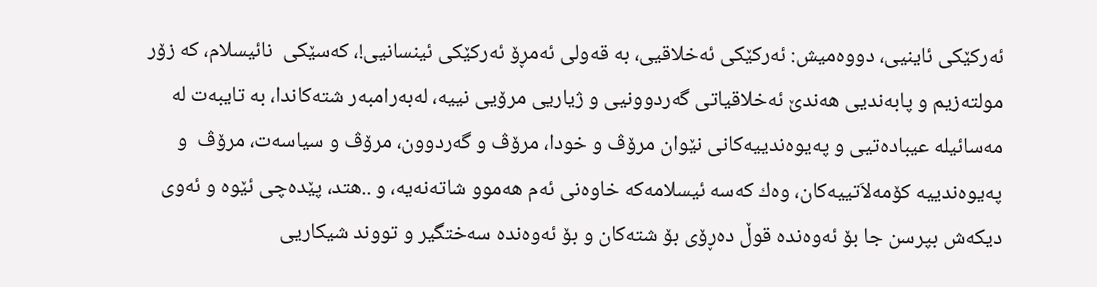ئه‌ركێكی‌ ئاینیی، دووه‌میش: ئه‌ركێكی‌ ئه‌خلاقیی‌، به‌ قه‌ولی‌ ئه‌مڕۆ ئه‌ركێكی‌ ئینسانیی‌!، كه‌سێكی‌  نائیسلام، كه‌ زۆر مولته‌زیم و پابه‌ندیی‌ هه‌ندێ‌ ئه‌خلاقیاتی‌ گه‌ردوونیی و ژیاریی مرۆیی نییه‌، له‌به‌رامبه‌ر شته‌كاندا، به‌ تایبه‌ت له‌ مه‌سائیله‌ عیباده‌تیی‌ و په‌یوه‌ندییه‌كانی‌ نێوان مرۆڤ و خودا، مرۆڤ و گه‌ردوون، مرۆڤ و سیاسه‌ت، مرۆڤ  و په‌یوه‌ندییه‌ كۆمه‌لاَتییه‌كان، وه‌ك كه‌سه‌ ئیسلامه‌كه‌ خاوه‌نی‌ ئه‌م هه‌موو شاته‌نه‌یه‌، و ..هتد، پێده‌چی‌ ئێوه‌ و ئه‌وی‌ دیكه‌ش بپرسن جا بۆ ئه‌وه‌نده‌ قوڵ ده‌ڕۆی‌ بۆ شته‌كان و بۆ ئه‌وه‌نده‌ سه‌ختگیر و تووند شیكاریی‌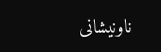ناونیشانی‌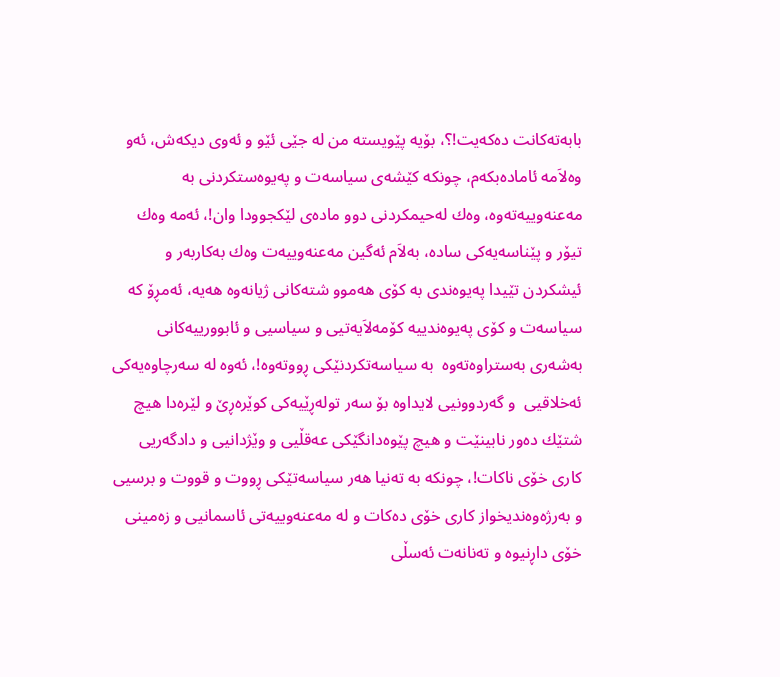بابه‌ته‌كانت ده‌كه‌یت!؟، بۆیه‌ پێویسته‌ من له‌ جێی‌ ئێو و ئه‌وی‌ دیكه‌ش، ئه‌و وه‌لاَمه‌ ئاماده‌بكه‌م، چونكه‌ كێشه‌ی‌ سیاسه‌ت و په‌یوه‌ستكردنی‌ به‌ مه‌عنه‌وییه‌ته‌وه‌، وه‌ك له‌حیمكردنی‌ دوو ماده‌ی‌ لێكجوودا وان!، ئه‌مه‌ وه‌ك تیۆر و پێناسه‌یه‌كی‌ ساده‌، به‌لاَم ئه‌گین مه‌عنه‌وییه‌ت وه‌ك به‌كاربه‌ر و ئیشكردن تێیدا په‌یوه‌ندی‌ به‌ كۆی‌ هه‌موو شته‌كانی‌ ژیانه‌وه‌ هه‌یه‌، ئه‌مڕۆ كه‌ سیاسه‌ت و كۆی‌ په‌یوه‌ندییه‌ كۆمه‌لاَیه‌تیی و سیاسیی و ئابوورییه‌كانی‌ به‌شه‌ری‌ به‌ستراوه‌ته‌وه‌  به‌ سیاسه‌تكردنێكی‌ ڕووته‌وه‌!، ئه‌وه‌ له‌ سه‌رچاوه‌یه‌كی‌ ئه‌خلاقیی  و گه‌ردوونیی لایداوه‌ بۆ سه‌ر توله‌ڕێیه‌كی‌ كوێره‌ڕێ و لێره‌دا هیچ شتێك ده‌ور نابینێت و هیچ پێوه‌دانگێكی‌ عه‌قڵیی و وێژدانیی‌ و دادگه‌ریی‌ كاری‌ خۆی‌ ناكات!، چونكه‌ به‌ ته‌نیا هه‌ر سیاسه‌تێكی‌ ڕووت و قووت و برسیی و به‌رژه‌وه‌ندیخواز كاری‌ خۆی‌ ده‌كات و له‌ مه‌عنه‌وییه‌تی‌ ئاسمانیی‌ و زه‌مینی‌  خۆی‌ داڕنیوه‌ و ته‌نانه‌ت ئه‌سڵی‌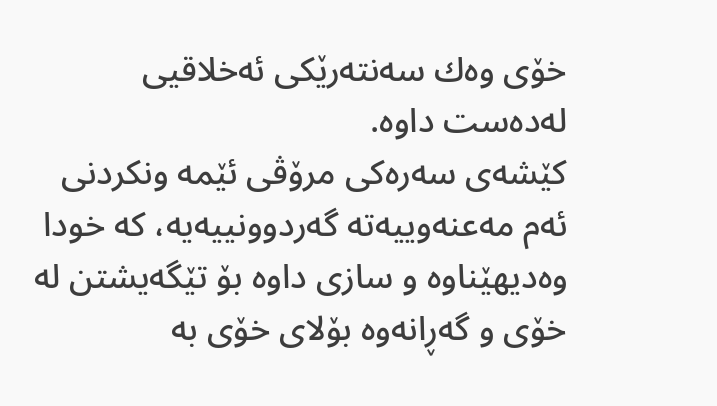خۆی‌ وه‌ك سه‌نته‌رێكی‌ ئه‌خلاقیی‌ له‌ده‌ست داوه‌.
كێشه‌ی‌ سه‌ره‌كی‌ مرۆڤی‌ ئێمه‌ ونكردنی‌ ئه‌م مه‌عنه‌وییه‌ته‌ گه‌ردوونییه‌یه‌، كه‌ خودا وه‌دیهێناوه‌ و سازی‌ داوه‌ بۆ تێگه‌یشتن له‌ خۆی‌ و گه‌ڕانه‌وه‌ بۆلای‌ خۆی‌ به‌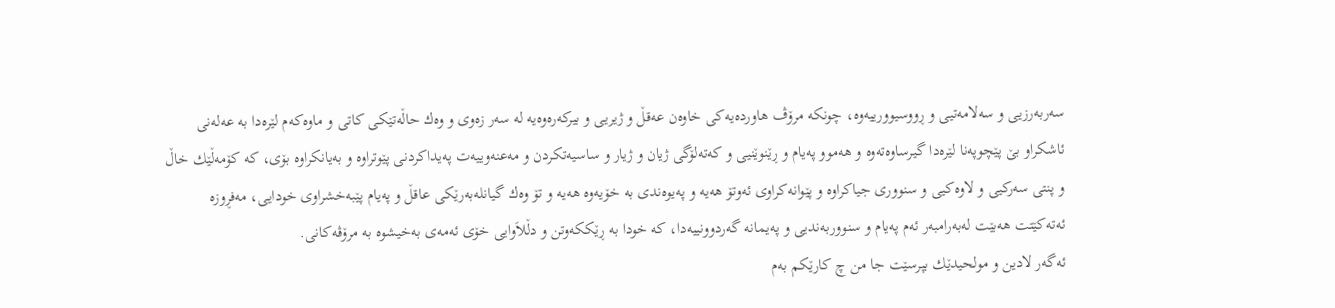سه‌ربه‌رزیی‌ و سه‌لامه‌تیی‌ و ڕووسیوورییه‌وه‌، چونكه‌ مرۆڤ هاورده‌یه‌كی‌ خاوه‌ن عه‌قڵ و ژیریی و بیركه‌ره‌وه‌یه‌ له‌ سه‌ر زه‌وی و وه‌ك حاڵه‌تێكی‌ كاتی‌ و ماوه‌كه‌م لێره‌دا به‌ عه‌له‌نی‌ ئاشكراو بێ پێچوپه‌نا لێره‌دا گیرساوه‌ته‌وه‌ و هه‌موو په‌یام و ڕێنوێنیی‌ و كه‌ته‌لۆگی‌ ژیان و ژیار و ساسیه‌تكردن و مه‌عنه‌وییه‌ت په‌یداكردنی‌ پێوتراوه‌ و به‌یانكراوه‌ بۆی‌، كه‌ كۆمه‌ڵێك خاڵ و پنتی‌ سه‌ركیی و لاوه‌كیی‌ و سنووری‌ جیاكراوه‌ و پێوانه‌كراوی‌ ئه‌وتۆ هه‌یه‌ و په‌یوه‌ندی به‌ خۆیه‌وه‌ هه‌یه‌ و تۆ وه‌ك گیانله‌به‌رێكی‌ عاقڵ و په‌یام پێبه‌خشراوی‌ خودایی، مه‌فڕوزه‌ ئه‌ته‌كێتت هه‌بێت له‌به‌رامبه‌ر ئه‌م په‌یام و سنووربه‌ندیی و په‌یمانه‌ گه‌ردوونییه‌دا، كه‌ خودا به‌ ڕێككه‌وتن و دڵلاَوایی خۆی‌ ئه‌مه‌ی‌ به‌خیشوه‌ به‌ مرۆڤه‌كانی‌.
ئه‌گه‌ر لادین و مولحیدێك بپرسێت جا من چ كارێكم به‌م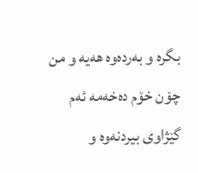بگره‌ و به‌رده‌وه‌ هه‌یه‌ و من چۆن خۆم ده‌خه‌مه‌ ئه‌م گێژاوی‌ بیردنه‌وه‌ و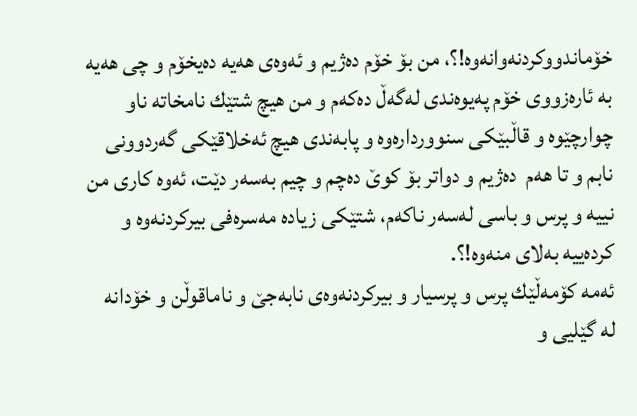خۆماندووكردنه‌وانه‌وه‌!؟، من بۆ خۆم ده‌ژیم و ئه‌وه‌ی‌ هه‌یه‌ ده‌یخۆم و چی‌ هه‌یه‌ به‌ ئاره‌زووی‌ خۆم په‌یوه‌ندی‌ له‌گه‌ڵ ده‌كه‌م و من هیچ شتێك نامخاته‌ ناو چوارچێوه‌ و قاڵبێكی‌ سنوورداره‌وه‌ و پابه‌ندی‌ هیچ ئه‌خلاقێكی‌ گه‌ردوونی‌ نابم و تا هه‌م  ده‌ژیم و دواتر بۆ كوێ ده‌چم و چیم به‌سه‌ر دێت، ئه‌وه‌ كاری‌ من نییه‌ و پرس و باسی‌ له‌سه‌ر ناكه‌م، شتێكی‌ زیاده‌ مه‌سره‌فی‌ بیركردنه‌وه‌ و كرده‌ییه‌ به‌لای‌ منه‌وه‌!؟.
ئه‌مه‌ كۆمه‌ڵێك پرس و پرسیار و بیركردنه‌وه‌ی‌ نابه‌جێ‌ و ناماقوڵن و خۆدانه‌ له‌ گێلیی و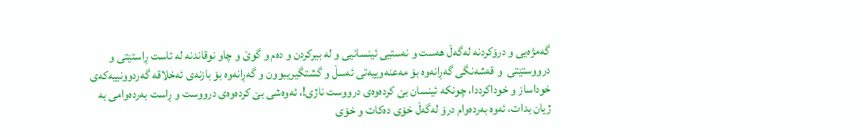گه‌مژه‌یی و درۆكردنه‌ له‌گه‌ڵ هه‌ست و نه‌ستیی ئینسانیی‌ و له‌ بیركردن و ده‌م و گوێ و چاو نوقاندنه‌ له‌ ئاست ڕاستێتی‌ و درووستێتی  و قه‌شه‌نگی‌ گه‌ڕانه‌وه‌ بۆ مه‌عنه‌وییه‌تی‌ ئه‌سڵ و گشتگیریبوون و گه‌ڕانه‌وه‌ بۆ بازنه‌ی‌ ئه‌خلاقه‌ گه‌ردوونییه‌كه‌ی‌ خوداساز و خوداكرددا، چونكه‌ ئینسان بێ‌ كرده‌وه‌ی‌ درووست ناژی‌!، ئه‌وه‌شی‌ بێ‌ كرده‌وه‌ی‌ درووست و ڕاست به‌رده‌وامی‌ به‌ ژیان بدات، ئه‌وه‌ به‌رده‌وام درۆ له‌گه‌ڵ خۆی‌ ده‌كات و خۆی‌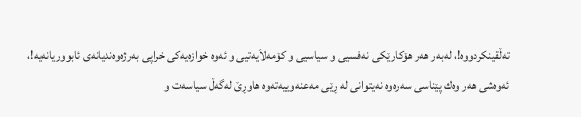ته‌ڵقینكردووه‌!، له‌به‌ر هه‌ر هۆكارێكی‌ نه‌فسیی و سیاسیی‌ و كۆمه‌لاَیه‌تیی‌ و ئه‌وه‌ خوازه‌یه‌كی‌ خراپی‌ به‌رژه‌وه‌ندیانه‌ی‌ ئابووریانه‌یه‌!، ئه‌وه‌شی‌ هه‌ر وه‌ك پێناسی‌ سه‌ره‌وه‌ نه‌یتوانی‌ له‌ ڕێی‌ مه‌عنه‌وییه‌ته‌وه‌ هاوڕێ له‌گه‌ڵ سیاسه‌ت و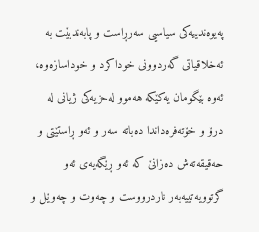په‌یوه‌ندییه‌كی‌ سیاسیی‌ سه‌رڕاست و پابه‌ندبێت به‌ ئه‌خلاقیاتی‌ گه‌ردوونی‌ خوداكرد و خوداسازه‌وه‌، ئه‌وه‌ بێگومان یه‌كێكه‌ هه‌موو له‌حزیه‌كی‌ ژیانی‌ له‌ درۆ و خۆته‌فره‌داندا ده‌باته‌ سه‌ر و ئه‌و ڕاستێتی و حه‌قیقه‌ته‌ش ده‌زانێ‌ كه‌ ئه‌و ڕێگه‌یه‌ی‌ ئه‌و گرتوویه‌تییه‌به‌ر ناردرووست و چه‌وت و چه‌وێل و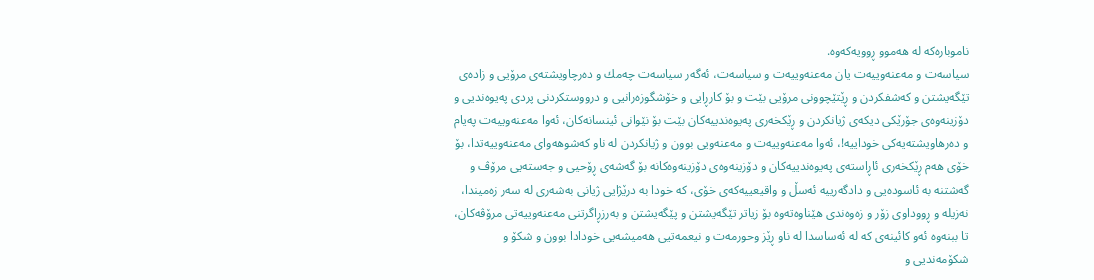ناموباره‌كه‌ له‌ هه‌موو ڕوویه‌كه‌وه‌.
سیاسه‌ت و مه‌عنه‌وییه‌ت یان مه‌عنه‌وییه‌ت و سیاسه‌ت، ئه‌گه‌ر سیاسه‌ت چه‌مك و ده‌رچاویشته‌ی‌ مرۆیی و زاده‌ی‌ تێگه‌یشتن و كه‌شفكردن و ڕێتێچوونی‌ مرۆیی بێت و بۆ كارڕایی و خۆشگوزه‌رانیی و درووستكردنی‌ پردی‌ په‌یوه‌ندیی و دۆزینه‌وه‌ی‌ جۆرێكی‌ دیكه‌ی‌ ژیانكردن و ڕێكخه‌ری‌ په‌یوه‌ندییه‌كان بێت بۆ نێوانی‌ ئینسانه‌كان، ئه‌وا مه‌عنه‌وییه‌ت په‌یام و ده‌رهاویشته‌یه‌كی‌ خوداییه‌!، ئه‌وا مه‌عنه‌وییه‌ت و مه‌عنه‌ویی بوون و ژیانكردن له‌ ناو كه‌شوهه‌وای‌ مه‌عنه‌وییه‌تدا، بۆ خۆی‌ هه‌م ڕێكخه‌ری‌ ئاڕاسته‌ی‌ په‌یوه‌ندییه‌كان و دۆزینه‌وه‌ی‌ دۆزینه‌وه‌كانه‌ بۆ گه‌شه‌ی‌ ڕۆحیی و جه‌سته‌یی مرۆڤ و گه‌شتنه‌ به‌ ئاسوده‌یی و دادگه‌رییه‌ ئه‌سڵ و واقیعییه‌كه‌ی‌ خۆی‌، كه‌ خودا به‌ درێژایی ژیانی‌ به‌شه‌ری‌ له‌ سه‌ر زه‌میندا، نه‌زیله‌ و ڕووداوی‌ زۆر و زه‌وه‌ندی هێناوه‌ته‌وه‌ بۆ زیاتر تێگه‌یشتن و پێگه‌یشتن و به‌رزڕاگرتنی‌ مه‌عنه‌وییه‌تی‌ مرۆڤه‌كان، تا ببنه‌وه‌ ئه‌و كائینه‌ی‌ كه‌ له‌ ئه‌ساسدا له‌ ناو ڕێز وحورمه‌ت و نیعمه‌تیی هه‌میشه‌یی خودادا بوون و شكۆ و شكۆمه‌ندیی و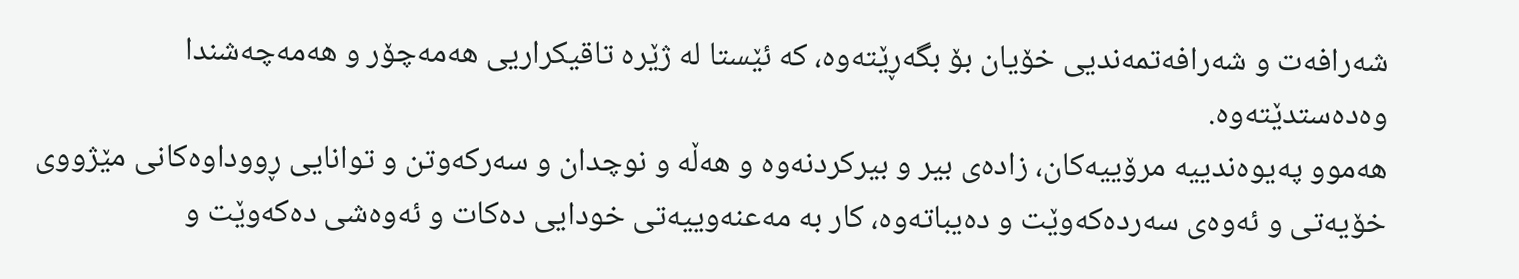شه‌رافه‌ت و شه‌رافه‌تمه‌ندیی خۆیان بۆ بگه‌ڕێته‌وه‌، كه‌ ئێستا له‌ ژێره‌ تاقیكراریی هه‌مه‌چۆر و هه‌مه‌چه‌شندا وه‌ده‌ستدێته‌وه‌.
هه‌موو په‌یوه‌ندییه‌ مرۆییه‌كان، زاده‌ی‌ بیر و بیركردنه‌وه‌ و هه‌ڵه‌ و نوچدان و سه‌ركه‌وتن و توانایی ڕووداوه‌كانی‌ مێژووی خۆیه‌تی‌ و ئه‌وه‌ی‌ سه‌رده‌كه‌وێت و ده‌یباته‌وه‌، كار به‌ مه‌عنه‌وییه‌تی‌ خودایی ده‌كات و ئه‌وه‌شی‌ ده‌كه‌وێت و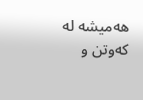هه‌میشه‌ له‌ كه‌وتن و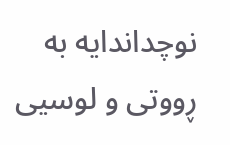نوچداندایه‌ به‌ ڕووتی‌ و لوسیی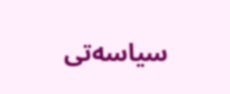سیاسه‌تی‌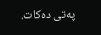په‌تی‌ ده‌كات.